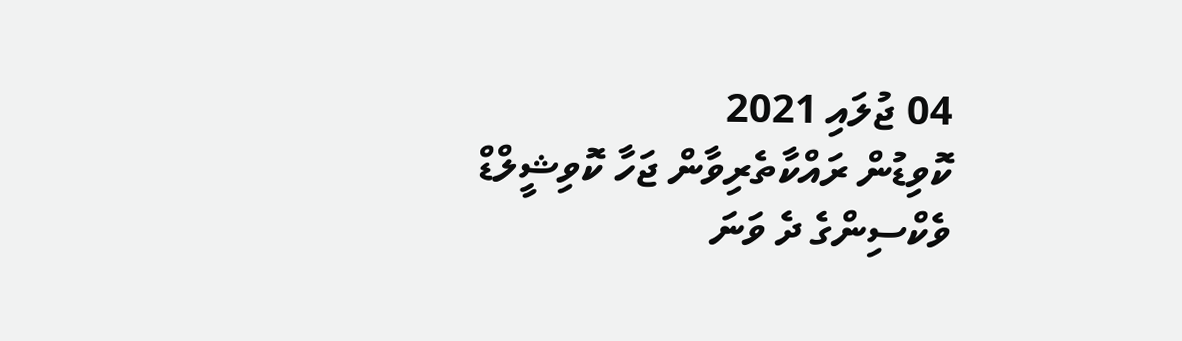04 ޖުލައި 2021
ކޮވިޑުން ރައްކާތެރިވާން ޖަހާ ކޮވިޝީލްޑް ވެކްސިންގެ ދެ ވަނަ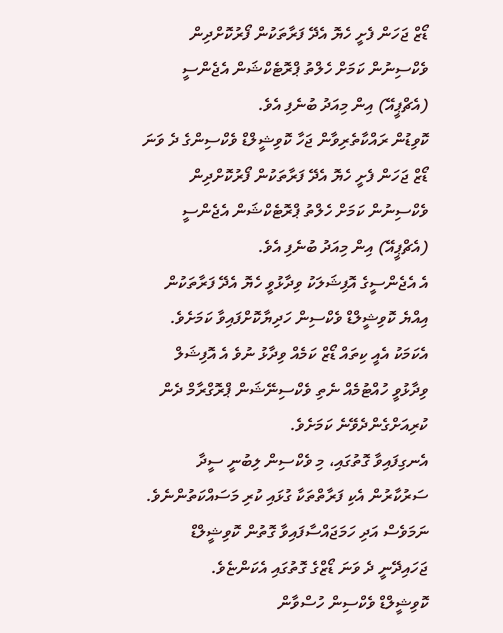ޑޯޒް ޖަހަން ފެށީ ހެޔޮ އެދޭ ފަރާތަކުން ފޯރުކޮށްދިން ވެކްސިނުން ކަމަށް ހެލްތު ޕްރޮޓެކްޝަން އެޖެންސީ (އެޗްޕީއޭ) އިން މިއަދު ބުނެފި އެވެ.
ކޮވިޑުން ރައްކާތެރިވާން ޖަހާ ކޮވިޝީލްޑް ވެކްސިންގެ ދެ ވަނަ ޑޯޒް ޖަހަން ފެށީ ހެޔޮ އެދޭ ފަރާތަކުން ފޯރުކޮށްދިން ވެކްސިނުން ކަމަށް ހެލްތު ޕްރޮޓެކްޝަން އެޖެންސީ (އެޗްޕީއޭ) އިން މިއަދު ބުނެފި އެވެ.
އެ އެޖެންސީގެ އޮފިޝަލަކު ވިދާޅުވީ ހެޔޮ އެދޭ ފަރާތަކުން އިއްޔެ ކޮވިޝީލްޑް ވެކްސިން ހަދިޔާކޮށްފައިވާ ކަމަށެވެ. އެކަމަކު އެއީ ކިތައް ޑޯޒް ކަމެއް ވިދާޅު ނުވެ އެ އޮފިޝަލް ވިދާޅުވީ ހުއްޓުމެއް ނެތި ވެކްސިނޭޝަން ޕްރޮގްރާމް ދެން ކުރިއަށްގެންދެވޭނެ ކަމަށެވެ.
އެނގިފައިވާ ގޮތުގައި، މި ވެކްސިން ލިބުނީ ސީދާ ސަރުކާރުން އެކި ފަރާތްތަކާ ގުޅައި ކުރި މަސައްކަތުންނެވެ.
ނަމަވެސް އަދި ހަމަޖައްސާފައިވާ ގޮތުން ކޮވިޝީލްޑް ޖަހައިދޭނީ ދެ ވަނަ ޑޯޒްގެ ގޮތުގައި އެކަންޏެވެ.
ކޮވިޝީލްޑް ވެކްސިން ހުސްވާން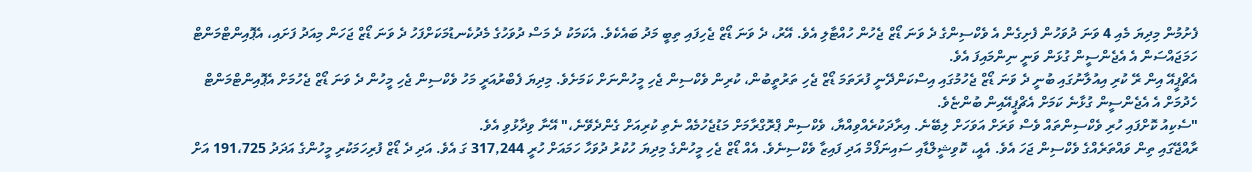ފެށުމުން މިދިޔަ މެއި 4 ވަނަ ދުވަހުން ފެށިގެން އެ ވެކްސިންގެ ދެ ވަނަ ޑޯޒް ޖެހުން ހުއްޓާލި އެވެ. އޭރު، ދެ ވަނަ ޑޯޒް ޖެހިފައި ތިބީ މަދު ބައެކެވެ. އެކަމަކު ދެ މަސް ދުވަހުގެ މެދުކެނޑުމަކަށްފަހު ދެ ވަނަ ޑޯޒް ޖަހަން މިއަދު ފަށައި، އެޕޮއިންޓްމަންޓް ހަމަޖައްސަން އެ އެޖެންސީން ގުޅަން ވަނީ ނިންމައިފަ އެވެ.
އެޗްޕީއޭ އިން ރޭ ކުރި އިއުލާނުގައި ބުނީ ދެ ވަނަ ޑޯޒް ޖެހުމުގައި އިސްކަންދޭނީ ފުރަތަމަ ޑޯޒް ޖެހި ތަރުތީބުން، ކުރިން ވެކްސިން ޖެހި މީހުންނަށް ކަމަށެވެ. މިދިޔަ ފެބްރުއަރީ މަހު ވެކްސިން ޖެހި މީހުން ދެ ވަނަ ޑޯޒް ޖެހުމަށް އެޕޮއިންޓްމަންޓް ހެދުމަށް އެ އެޖެންސީން ގުޅާނެ ކަމަށް އެޗްޕީއޭއިން ބުންޏެވެ.
"ސެކިއު ކޮށްފައި ހުރި ވެކްސިންތައް ވެސް ވަރަށް އަވަހަށް ލިބޭނެ. އިރާދަކުރެއްވިއްޔާ، ވެކްސިން ޕްރޮގްރާމަށް މަޑުޖެހުމެއް ނެތި ކުރިއަށް ގެންދެވޭނެ،" އޭނާ ވިދާޅުވި އެވެ.
ރާއްޖޭގައި ތިން ވައްތަރެއްގެ ވެކްސިން ޖަހަ އެވެ. އެއީ، ކޮވިޝީލްޑާއި ސައިނަފޯމް އަދި ފައިޒާ ވެކްސިނެވެ. އެއް ޑޯޒް ޖެހި މީހުންގެ މިދިޔަ ހުކުރު ދުވަހާ ހަމައަށް ހުރީ 317,244 ގަ އެވެ. އަދި ދެ ޑޯޒް ފުރިހަމަކުރި މީހުންގެ އަދަދު 191،725 އަށް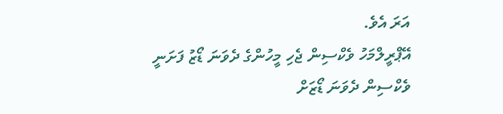އަރަ އެވެ.
އޭޕްރީލްމަހު ވެކްސިން ޖެހި މީހުންގެ ދެވަނަ ޑޯޒު ފަށަނީ
ވެކްސިން ދެވަނަ ޑޯޒަށް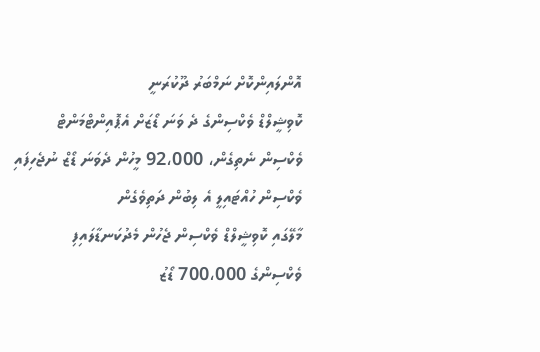އޮންލައިންކޮށް ނަމްބަރު ދޫކުރަނީ
ކޮވިޝީލްޑް ވެކްސިންގެ ދެ ވަނަ ޑޯޒަށް އެޕޮއިންޓްމަންޓް
ވެކްސިން ނެތިގެން، 92،000 މީހުން ދެވަނަ ޑޯޒް ނުޖެހިފައި
ވެކްސިން ހުއްޓައިލީ އެ ލިބުން ދަތިވެގެން
މާލޭގައި ކޮވިޝީލްޑް ވެކްސިން ޖެހުން މެދުކަނޑާލައިފި
ވެކްސިންގެ 700،000 ޑޯޒު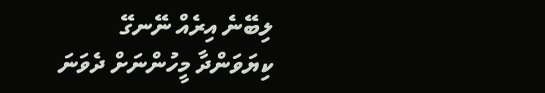ލިބޭނެ އިރެއް ނޭނގޭ
ކިޔަވަންދާ މީހުންނަށް ދެވަނަ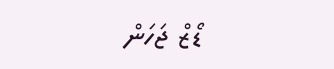ޑޯޒް ޖަހަން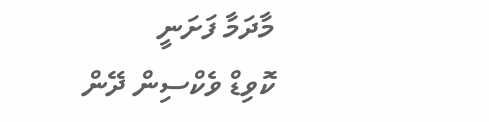މާދަމާ ފަށަނީ
ކޮވިޑް ވެކްސިން ދޭން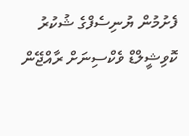ފެށުމުން ޔުނިސެފްގެ ޝުކުރު
ކޮވިޝީލްޑް ވެކްސިނަށް ރާއްޖޭން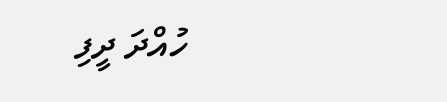ހުއްދަ ދީފި